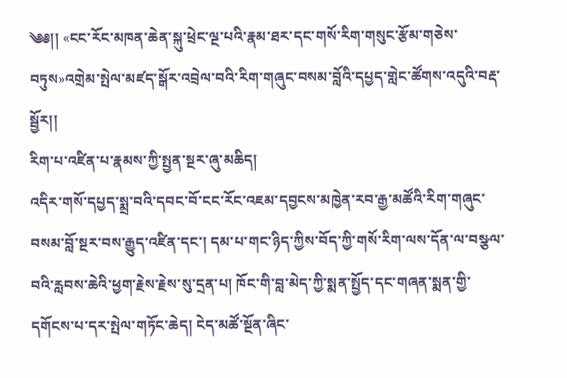༄༅།། «ངང་རོང་མཁན་ཆེན་སྐུ་ཕྲེང་ལྔ་པའི་རྣམ་ཐར་དང་གསོ་རིག་གསུང་རྩོམ་གཅེས་བཏུས»འགྲེམ་སྤེལ་མཛད་སྒོར་འབྲེལ་བའི་རིག་གཞུང་བསམ་བློའི་དཔྱད་གླེང་ཚོགས་འདུའི་བརྡ་སྦྱོར།།
རིག་པ་འཛིན་པ་རྣམས་ཀྱི་སྤྱན་སྔར་ཞུ་མཆིད།
འདིར་གསོ་དཔྱད་སྨྲ་བའི་དབང་བོ་ངང་རོང་འཇམ་དབྱངས་མཁྱེན་རབ་རྒྱ་མཚོའི་རིག་གཞུང་བསམ་བློ་སྔར་བས་རྒྱུད་འཛིན་དང་། དམ་པ་གང་ཉིད་ཀྱིས་བོད་ཀྱི་གསོ་རིག་ལས་དོན་ལ་བསྩལ་བའི་རླབས་ཆེའི་ཕྱག་རྗེས་རྗེས་སུ་དྲན་པ། ཁོང་གི་བླ་མེད་ཀྱི་སྨན་སྤྱོད་དང་གཞན་སྨན་གྱི་དགོངས་པ་དར་སྤེལ་གཏོང་ཆེད། ངེད་མཚོ་སྔོན་ཞིང་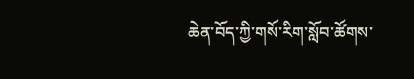ཆེན་བོད་ཀྱི་གསོ་རིག་སློབ་ཚོགས་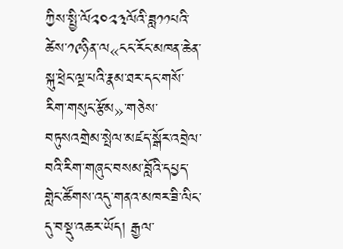ཀྱིས་སྤྱི་ལོ༢༠༢༣ལོའི་ཟླ༡༡པའི་ཚེས་༡༩ཉིན་ལ«ངང་རོང་མཁན་ཆེན་སྐུ་ཕྲེང་ལྔ་པའི་རྣམ་ཐར་དང་གསོ་རིག་གསུང་རྩོམ»་གཅེས་བཏུསའགྲེམ་སྤེལ་མཛད་སྒོར་འབྲེལ་བའི་རིག་གཞུང་བསམ་བློའི་དཔྱད་གླེང་ཚོགས་འདུ་གནའ་མཁར་ཟི་ལིང་དུ་བསྡུ་འཆར་ཡོད། རྒྱལ་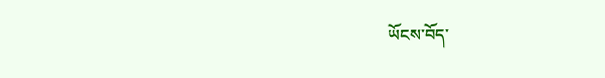ཡོངས་བོད་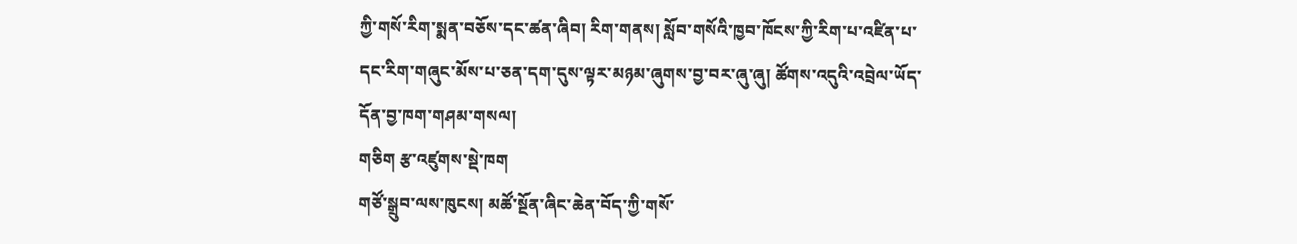ཀྱི་གསོ་རིག་སྨན་བཅོས་དང་ཚན་ཞིབ། རིག་གནས། སློབ་གསོའི་ཁྱབ་ཁོངས་ཀྱི་རིག་པ་འཛིན་པ་དང་རིག་གཞུང་མོས་པ་ཅན་དག་དུས་ལྟར་མཉམ་ཞུགས་བྱ་བར་ཞུ་ཞུ། ཚོགས་འདུའི་འབྲེལ་ཡོད་དོན་བྱ་ཁག་གཤམ་གསལ།
གཅིག རྩ་འཛུགས་སྡེ་ཁག
གཙོ་སྒྲུབ་ལས་ཁུངས། མཚོ་སྔོན་ཞིང་ཆེན་བོད་ཀྱི་གསོ་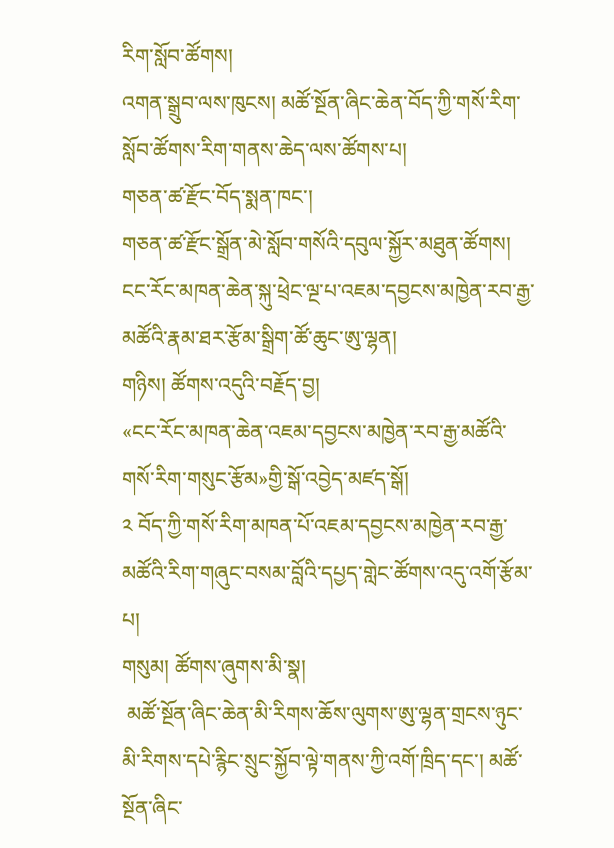རིག་སློབ་ཚོགས།
འགན་སྒྲུབ་ལས་ཁུངས། མཚོ་སྔོན་ཞིང་ཆེན་བོད་ཀྱི་གསོ་རིག་སློབ་ཚོགས་རིག་གནས་ཆེད་ལས་ཚོགས་པ།
གཅན་ཚ་རྫོང་བོད་སྨན་ཁང་།
གཅན་ཚ་རྫོང་སྒྲོན་མེ་སློབ་གསོའི་དབུལ་སྐྱོར་མཐུན་ཚོགས།
ངང་རོང་མཁན་ཆེན་སྐུ་ཕྲེང་ལྔ་པ་འཇམ་དབྱངས་མཁྱེན་རབ་རྒྱ་མཚོའི་རྣམ་ཐར་རྩོམ་སྒྲིག་ཚོ་ཆུང་ཨུ་ལྷན།
གཉིས། ཚོགས་འདུའི་བརྗོད་བྱ།
«ངང་རོང་མཁན་ཆེན་འཇམ་དབྱངས་མཁྱེན་རབ་རྒྱ་མཚོའི་གསོ་རིག་གསུང་རྩོམ»གྱི་སྒོ་འབྱེད་མཛད་སྒོ།
༢ བོད་ཀྱི་གསོ་རིག་མཁན་པོ་འཇམ་དབྱངས་མཁྱེན་རབ་རྒྱ་མཚོའི་རིག་གཞུང་བསམ་བློའི་དཔྱད་གླེང་ཚོགས་འདུ་འགོ་རྩོམ་པ།
གསུམ། ཚོགས་ཞུགས་མི་སྣ།
 མཚོ་སྔོན་ཞིང་ཆེན་མི་རིགས་ཆོས་ལུགས་ཨུ་ལྷན་གྲངས་ཉུང་མི་རིགས་དཔེ་རྙིང་སྲུང་སྐྱོབ་ལྟེ་གནས་ཀྱི་འགོ་ཁྲིད་དང་། མཚོ་སྔོན་ཞིང་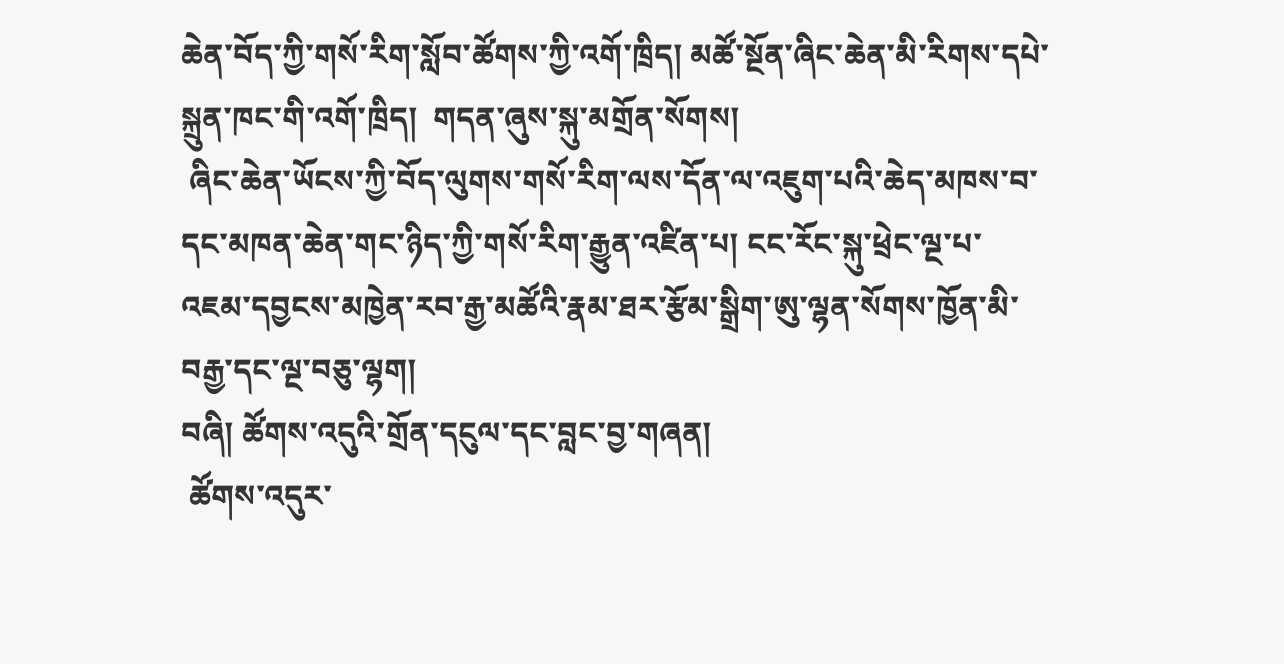ཆེན་བོད་ཀྱི་གསོ་རིག་སློབ་ཚོགས་ཀྱི་འགོ་ཁྲིད། མཚོ་སྔོན་ཞིང་ཆེན་མི་རིགས་དཔེ་སྐྲུན་ཁང་གི་འགོ་ཁྲིད།  གདན་ཞུས་སྐུ་མགྲོན་སོགས།
 ཞིང་ཆེན་ཡོངས་ཀྱི་བོད་ལུགས་གསོ་རིག་ལས་དོན་ལ་འཇུག་པའི་ཆེད་མཁས་བ་དང་མཁན་ཆེན་གང་ཉིད་ཀྱི་གསོ་རིག་རྒྱུན་འཛིན་པ། ངང་རོང་སྐུ་ཕྲེང་ལྔ་པ་འཇམ་དབྱངས་མཁྱེན་རབ་རྒྱ་མཚོའི་རྣམ་ཐར་རྩོམ་སྒྲིག་ཨུ་ལྷན་སོགས་ཁྱོན་མི་བརྒྱ་དང་ལྔ་བཅུ་ལྷག།
བཞི། ཚོགས་འདུའི་གྲོན་དངུལ་དང་བླང་བྱ་གཞན།
 ཚོགས་འདུར་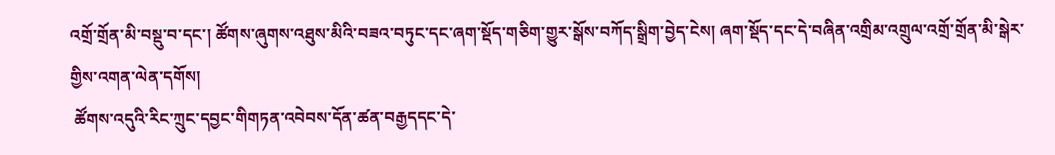འགྲོ་གྲོན་མི་བསྡུ་བ་དང་། ཚོགས་ཞུགས་འཐུས་མིའི་བཟའ་བཏུང་དང་ཞག་སྡོད་གཅིག་གྱུར་སྒོས་བཀོད་སྒྲིག་བྱེད་ངེས། ཞག་སྡོད་དང་དེ་བཞིན་འགྲིམ་འགྲུལ་འགྲོ་གྲོན་མི་སྒེར་གྱིས་འགན་ལེན་དགོས།
 ཚོགས་འདུའི་རིང་ཀྲུང་དབྱང་གིགཏན་འབེབས་དོན་ཚན་བརྒྱདདང་དེ་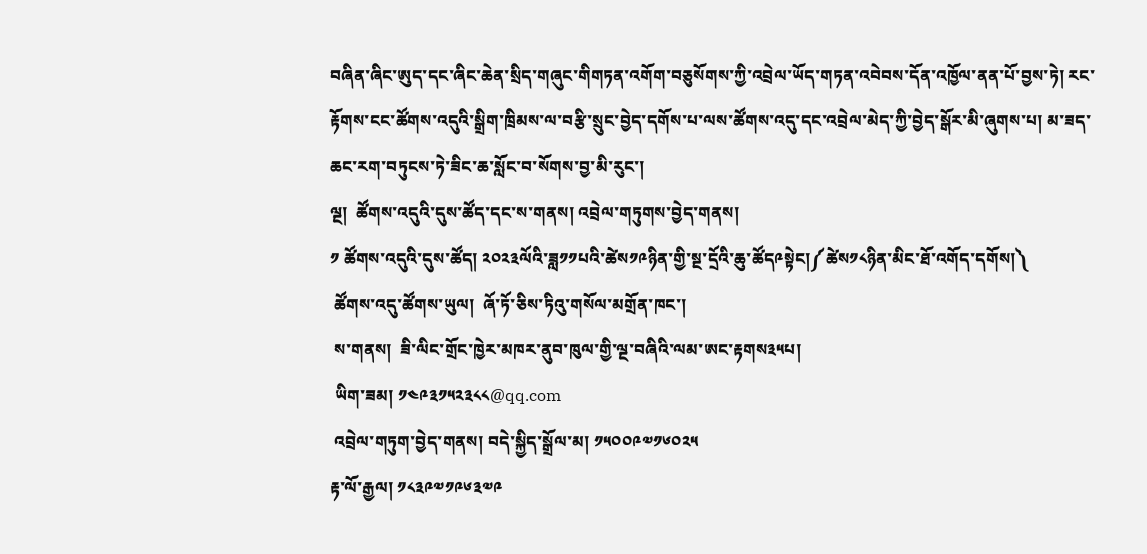བཞིན་ཞིང་ཨུད་དང་ཞིང་ཆེན་སྲིད་གཞུང་གིགཏན་འགོག་བཅུསོགས་ཀྱི་འབྲེལ་ཡོད་གཏན་འབེབས་དོན་འཁྱོལ་ནན་པོ་བྱས་ཏེ། རང་རྟོགས་ངང་ཚོགས་འདུའི་སྒྲིག་ཁྲིམས་ལ་བརྩི་སྲུང་བྱེད་དགོས་པ་ལས་ཚོགས་འདུ་དང་འབྲེལ་མེད་ཀྱི་བྱེད་སྒོར་མི་ཞུགས་པ། མ་ཟད་ཆང་རག་བཏུངས་ཏེ་ཟིང་ཆ་སློང་བ་སོགས་བྱ་མི་རུང་།
ལྔ།  ཚོགས་འདུའི་དུས་ཚོད་དང་ས་གནས། འབྲེལ་གཏུགས་བྱེད་གནས།
༡ ཚོགས་འདུའི་དུས་ཚོད། ༢༠༢༣ལོའི་ཟླ༡༡པའི་ཚེས༡༩ཉིན་གྱི་སྔ་དྲོའི་ཆུ་ཚོད༩སྟེང།༼ཚེས༡༨ཉིན་མིང་ཐོ་འགོད་དགོས།༽
 ཚོགས་འདུ་ཚོགས་ཡུལ།  ཞོ་ཏོ་ཅིས་ཏིའུ་གསོལ་མགྲོན་ཁང་།
 ས་གནས།  ཟི་ལིང་གྲོང་ཁྱེར་མཁར་ནུབ་ཁུལ་གྱི་ལྔ་བཞིའི་ལམ་ཨང་རྟགས༣༥པ།
 ཡིག་ཟམ། ༡༤༩༣༡༥༢༣༨༨@qq.com
 འབྲེལ་གཏུག་བྱེད་གནས། བདེ་སྐྱིད་སྒྲོལ་མ། ༡༥༠༠༩༧༡༦༠༢༥
རྟ་ལོ་རྒྱལ། ༡༨༣༩༧༡༩༦༣༧༩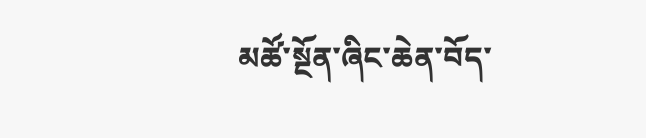མཚོ་སྔོན་ཞིང་ཆེན་བོད་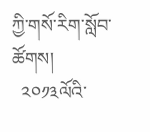ཀྱི་གསོ་རིག་སློབ་ཚོགས།
  ༢༠༡༣ལོའི་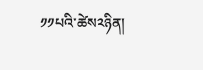༡༡པའི་ཚེས༢ཉིན།